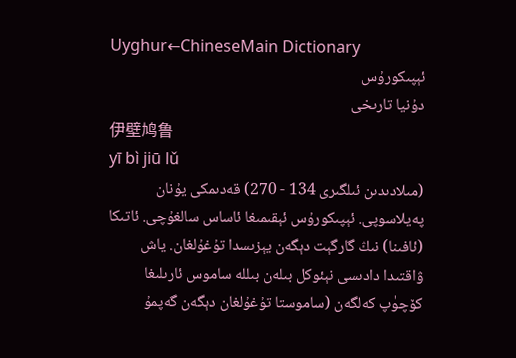Uyghur←ChineseMain Dictionary
ئېپىكورۇس
دۇنيا تارىخى
伊壁鸠鲁
yī bì jiū lǔ
(مىلادىدىن ئىلگىرى 134 - 270) قەدىمكى يۇنان پەيلاسوپى. ئېپىكورۇس ئېقىمىغا ئاساس سالغۇچى. ئاتىكا (ئافىنا) نىڭ گارگېت دېگەن يېزىسدا تۇغۇلغان. ياش ۋاقتىدا دادىسى نېئوكل بىلەن بىللە ساموس ئارىلىغا كۆچۈپ كەلگەن (ساموستا تۇغۇلغان دېگەن گەپمۇ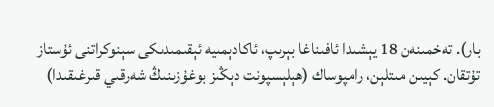بار). تەخمىنەن 18 يېشىدا ئافىناغا بېرىپ، ئاكادېمىيە ئېقىمىدىكى سېنوكراتنى ئۇستاز تۇتقان. كېيىن مىتلېن، رامپوساك (ھېلېسپونت دېڭىز بوغۇزىنىڭ شەرقىي قىرغىقىدا)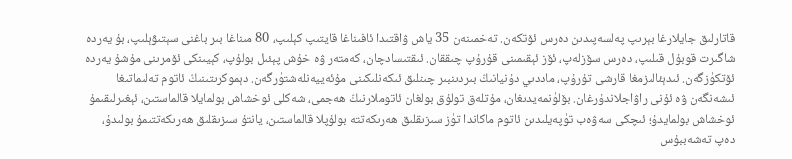قاتارلىق جايلارغا بېرىپ پەلسەپىدىن دەرس ئۆتكەن. تەخمىنەن 35 ياش ۋاقتىدا ئافىناغا قايتىپ كېلىپ، 80 مىناغا بىر باغنى سېتىۋېلىپ، بۇ يەردە شاگىرت قوبۇل قىلىپ، دەرس سۆزلەپ، ئۆز ئېقىمىنى قۇرۇپ چىققان. ئىقتىسادچان، كەمتەر ۋە خۇش پېئىل بولۇپ، كېيىنكى ئۆمرىنى مۇشۇ يەردە ئۆتكۈزگەن. ئىدېئالىزمغا قارشى تۇرۇپ، ماددىي دۇنيانىڭ بىردىنبىر چىنلىق ئىكەنلىكىنى مۇئەييەنلەشتۈرگەن. دېموكرىتىنىڭ ئاتوم تەلىماتىغا ئىشەنگەن ۋە ئۇنى راۋاجلاندۇرغان. بۆلۈنمەيدىغان، مۇتلەق تولۇق بولغان ئاتوملارنىڭ ھەجمى، شەكلى ئوخشاش بولمايلا قالماستىن، ئېغىرلىقىمۇ ئوخشاش بولمايدۇ؛ ئىچكى سەۋەب تۈپەيلىدىن ئاتوم ماكاندا تۈز سىزىقلىق ھەرىكەتتە بولۇپلا قالماستىن، يانتۇ سىزىقلىق ھەرىكەتتىمۇ بولىدۇ، دەپ تەشەببۇس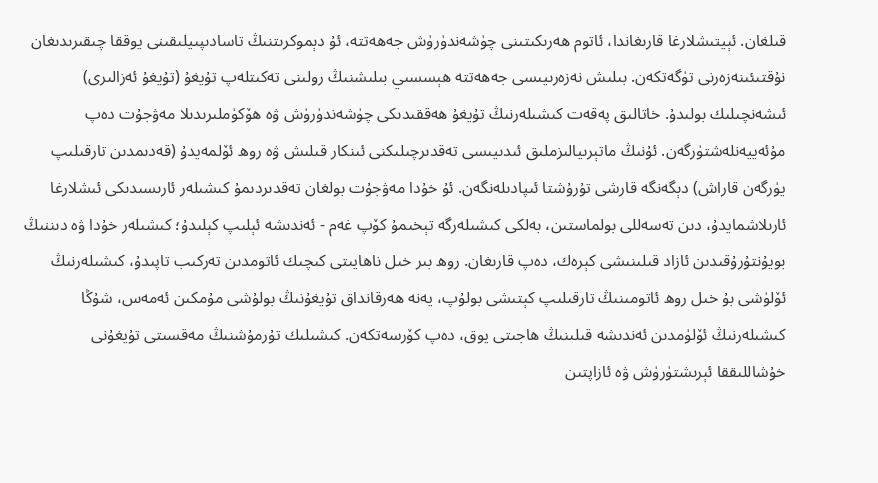قىلغان. ئېيتىشلارغا قارىغاندا، ئاتوم ھەرىكىتىنى چۈشەندۈرۈش جەھەتتە، ئۇ دېموكرىتنىڭ تاسادىپىيلىقىنى يوققا چىقىرىدىغان نۇقتىئىنەزەرنى تۈگەتكەن. بىلىش نەزەرىيىسى جەھەتتە ھېسسىي بىلىشنىڭ رولىنى تەكىتلەپ تۇيغۇ (تۇيغۇ ئەزالىرى) ئىشەنچىلىك بولىدۇ. خاتالىق پەقەت كىشىلەرنىڭ تۇيغۇ ھەققىدىكى چۈشەندۈرۈش ۋە ھۆكۈملىرىدىلا مەۋجۇت دەپ مۇئەييەنلەشتۈرگەن. ئۇنىڭ ماتېرىيالىزملىق ئىدىيىسى تەقدىرچىلىكنى ئىنكار قىلىش ۋە روھ ئۆلمەيدۇ (قەدىمدىن تارقىلىپ يۈرگەن قاراش) دېگەنگە قارشى تۇرۇشتا ئىپادىلەنگەن. ئۇ خۇدا مەۋجۇت بولغان تەقدىردىمۇ كىشىلەر ئارىسىدىكى ئىشلارغا ئارىلاشمايدۇ، دىن تەسەللى بولماستىن، بەلكى كىشىلەرگە تېخىمۇ كۆپ غەم - ئەندىشە ئېلىپ كېلىدۇ؛ كىشىلەر خۇدا ۋە دىننىڭ بويۇنتۇرۇقىدىن ئازاد قىلىنىشى كېرەك، دەپ قارىغان. روھ بىر خىل ناھايىتى كىچىك ئاتومدىن تەركىب تاپىدۇ، كىشىلەرنىڭ ئۆلۈشى بۇ خىل روھ ئاتومىنىڭ تارقىلىپ كېتىشى بولۇپ، يەنە ھەرقانداق تۇيغۇنىڭ بولۇشى مۇمكىن ئەمەس، شۇڭا كىشىلەرنىڭ ئۆلۈمدىن ئەندىشە قىلىنىڭ ھاجىتى يوق، دەپ كۆرسەتكەن. كىشىلىك تۇرمۇشنىڭ مەقسىتى تۇيغۇنى خۇشاللىققا ئېرىشتۈرۈش ۋە ئازاپتىن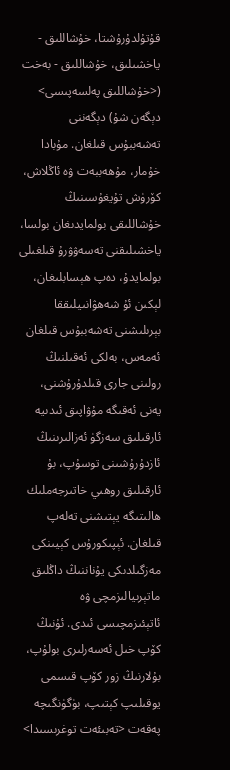قۇتۇلدۇرۇشتا، خۇشاللىق - ياخشىلىق، خۇشاللىق - بەخت (<خۇشاللىق پەلسەپىسى> دېگەن شۇ) دېگەننى تەشەببۇس قىلغان. مۇبادا خۇمار، مۇھەببەت ۋە ئاڭلاش، كۆرۈش تۇيغۇسىنىڭ خۇشاللىقى بولمايدىغان بولسا، ياخشىلىقنى تەسەۋۋرۇ قىلغىلى بولمايدۇ، دەپ ھېسابلىغان، لېكىن ئۇ شەھۋانىيلىققا بېرىلىشنى تەشەببۇس قىلغان ئەمەس، بەلكى ئەقىلنىڭ رولىنى جارى قىلدۇرۇشنى، يەنى ئەقىگە مۇۋاپىق ئىدىيە ئارقىلىق سەزگۈ ئەزالىرىنىڭ ئازدۇرۇشىنى توسۇپ، بۇ ئارقىلىق روھىي خاتىرجەملىك ھالىتىگە يېتىشنى تەلەپ قىلغان. ئېپىكورۇس كېيىنكى مەزگىلدىكى يۇناننىڭ داڭلىق ماتېرىيالىزمچى ۋە ئاتېئىزمچىسى ئىدى. ئۇنىڭ كۆپ خىل ئەسەرلىرى بولۇپ، بۇلارنىڭ زور كۆپ قىسمى يوقىلىپ كېتىپ، بۈگۈنگىچە پەقەت <تەبىئەت توغرىسىدا>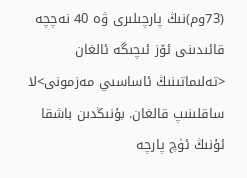(73وم)نىڭ پارچىلىرى ۋە 40 نەچچە قائىدىنى ئۆز ئىچىگە ئالغان <تەلىماتىنىڭ ئاساسىي مەزمونى>لا ساقلىنىپ قالغان. بۇنىڭدىن باشقا ئۇنىڭ ئۈچ پارچە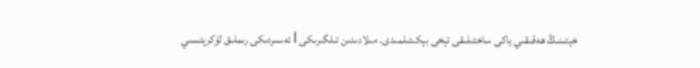خېتىنىڭ ھەقىقىي ياكى ساختىلىقى تېخى بېكىتىلمىدى. مىلادىدىن ئىلگىرىكى Ⅰ ئەسىردىكى رىملىق لۇكرېتسىي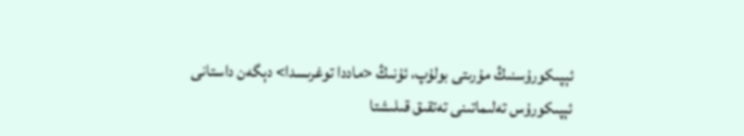ئېپىكورۇسنىڭ مۇرىتى بولۇپ، ئۇنىڭ <ماددا توغرىسدا> دېگەن داستانى ئېپىكورۇس تەلىماتىنى تەتقىق قىلىشتا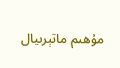مۇھىم ماتېرىيال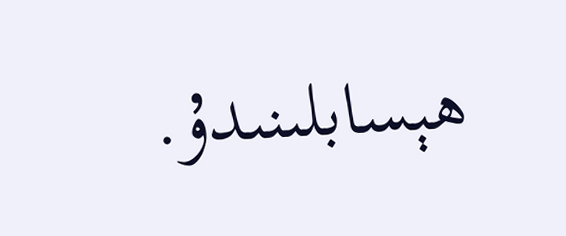ھېسابلىنىدۇ.